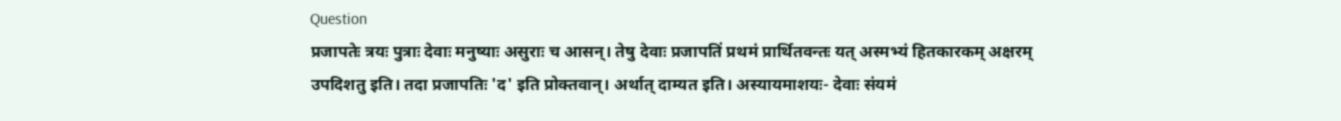Question
प्रजापतेः त्रयः पुत्राः देवाः मनुष्याः असुराः च आसन्। तेषु देवाः प्रजापतिं प्रथमं प्रार्थितवन्तः यत् अस्मभ्यं हितकारकम् अक्षरम्
उपदिशतु इति। तदा प्रजापतिः 'द' इति प्रोक्तवान्। अर्थात् दाम्यत इति। अस्यायमाशयः- देवाः संयमं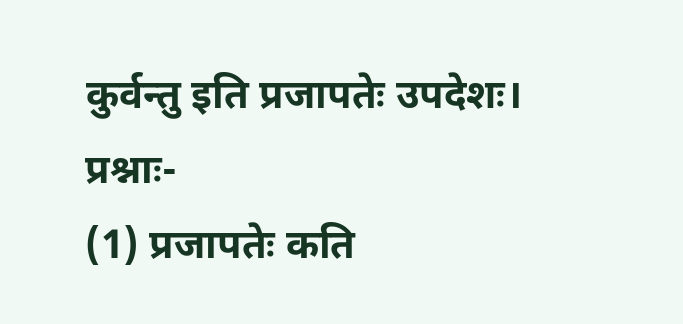कुर्वन्तु इति प्रजापतेः उपदेशः।
प्रश्नाः-
(1) प्रजापतेः कति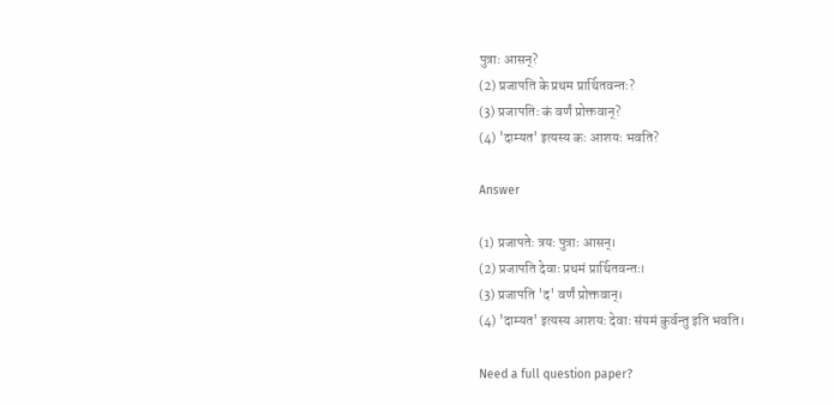पुत्राः आसन्?
(2) प्रजापति के प्रथम प्रार्थितवन्तः?
(3) प्रजापतिः कं वर्णं प्रोक्तवान्?
(4) 'दाम्यत' इत्यस्य कः आशयः भवति?

Answer

(1) प्रजापतेः त्रयः पुत्राः आसन्।
(2) प्रजापति देवाः प्रथमं प्रार्थितवन्तः।
(3) प्रजापति 'द' वर्णं प्रोक्तवान्।
(4) 'दाम्यत' इत्यस्य आशयः देवाः संयमं कुर्वन्तु इति भवति।

Need a full question paper?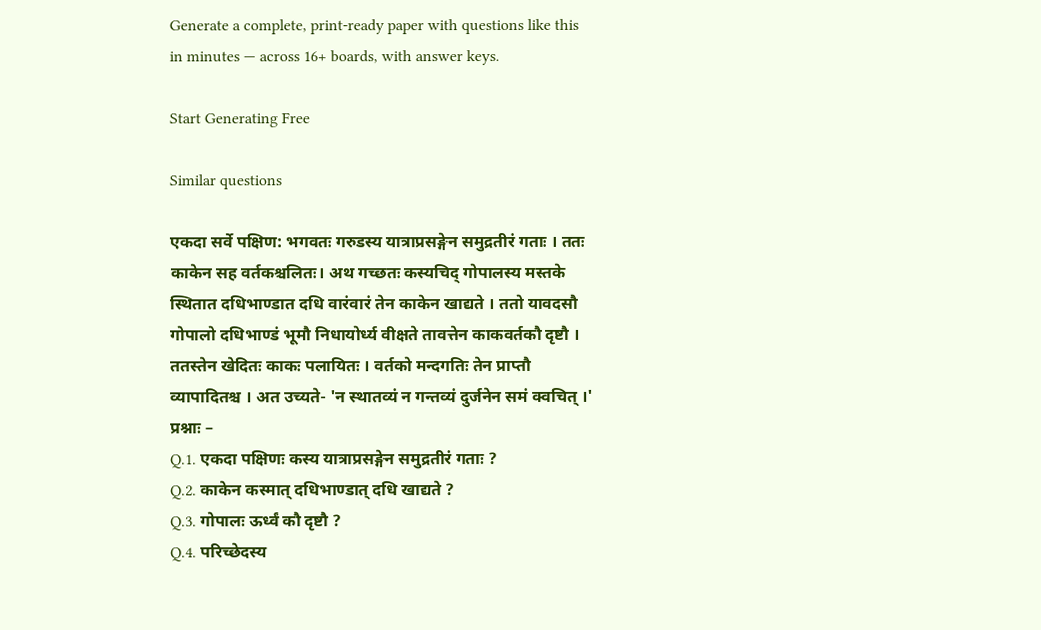Generate a complete, print-ready paper with questions like this in minutes — across 16+ boards, with answer keys.

Start Generating Free

Similar questions

एकदा सर्वे पक्षिण: भगवतः गरुडस्य यात्राप्रसङ्गेन समुद्रतीरं गताः । ततः काकेन सह वर्तकश्चलितः। अथ गच्छतः कस्यचिद् गोपालस्य मस्तके स्थितात दधिभाण्डात दधि वारंवारं तेन काकेन खाद्यते । ततो यावदसौ गोपालो दधिभाण्डं भूमौ निधायोर्ध्य वीक्षते तावत्तेन काकवर्तकौ दृष्टौ । ततस्तेन खेदितः काकः पलायितः । वर्तको मन्दगतिः तेन प्राप्तौ व्यापादितश्च । अत उच्यते- 'न स्थातव्यं न गन्तव्यं दुर्जनेन समं क्वचित् ।'
प्रश्नाः –
Q.1. एकदा पक्षिणः कस्य यात्राप्रसङ्गेन समुद्रतीरं गताः ?
Q.2. काकेन कस्मात् दधिभाण्डात् दधि खाद्यते ?
Q.3. गोपालः ऊर्ध्वं कौ दृष्टौ ?
Q.4. परिच्छेदस्य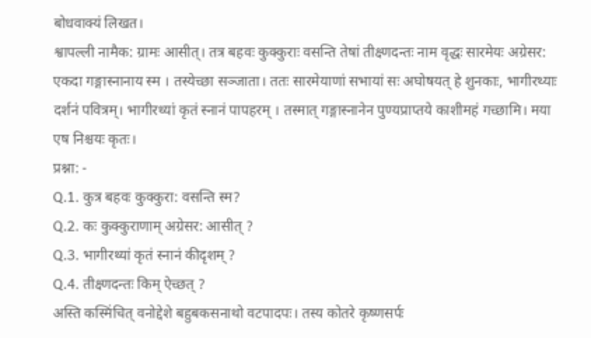बोधवाक्यं लिखत।
श्वापल्ली नामैक: ग्रामः आसीत्। तत्र बहवः कुक्कुराः वसन्ति तेषां तीक्ष्णदन्तः नाम वृद्धः सारमेयः अग्रेसर: एकदा गङ्गास्नानाय स्म । तस्येच्छा सञ्जाता। ततः सारमेयाणां सभायां सः अघोषयत् हे शुनकाः, भागीरथ्याः दर्शनं पवित्रम्। भागीरथ्यां कृतं स्नानं पापहरम् । तस्मात् गङ्गास्नानेन पुण्यप्राप्तये काशीमहं गच्छामि। मया एष निश्चयः कृतः।
प्रश्ना: -
Q.1. कुत्र बहवः कुक्कुरा: वसन्ति स्म?
Q.2. कः कुक्कुराणाम् अग्रेसर: आसीत् ?
Q.3. भागीरथ्यां कृतं स्नानं कीदृशम् ?
Q.4. तीक्ष्णदन्तः किम् ऐच्छत् ?
अस्ति कस्मिंचित् वनोद्देशे बहुबकसनाथो वटपादपः। तस्य कोतरे कृष्णसर्पः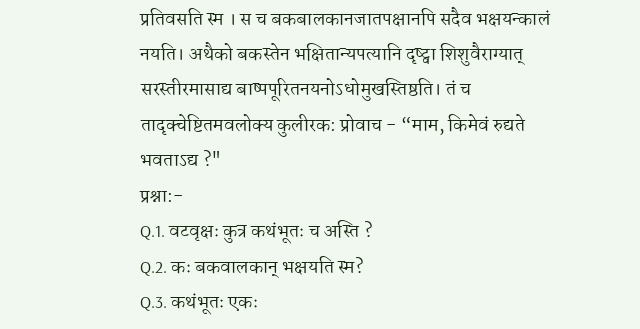प्रतिवसति स्म । स च बकबालकानजातपक्षानपि सदैव भक्षयन्कालं नयति। अथैको बकस्तेन भक्षितान्यपत्यानि दृष्ट्वा शिशुवैराग्यात् सरस्तीरमासाद्य बाष्पपूरितनयनोऽधोमुखस्तिष्ठति। तं च तादृक्चेष्टितमवलोक्य कुलीरक: प्रोवाच - “माम, किमेवं रुद्यते भवताऽद्य ?"
प्रश्ना:-
Q.1. वटवृक्षः कुत्र कथंभूतः च अस्ति ?
Q.2. कः बकवालकान् भक्षयति स्म?
Q.3. कथंभूतः एकः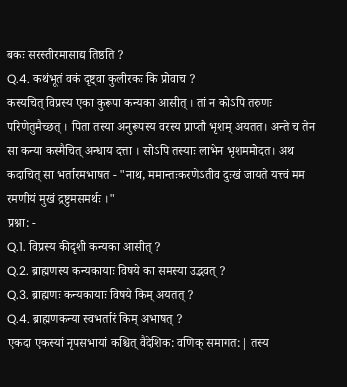बकः सरस्तीरमासाद्य तिष्ठति ?
Q.4. कथंभूतं वकं दृष्ट्वा कुलीरकः कि प्रोवाच ?
कस्यचित् विप्रस्य एका कुरूपा कन्यका आसीत् । तां न कोऽपि तरुणः परिणेतुमैच्छत् । पिता तस्या अनुरूपस्य वरस्य प्राप्तौ भृशम् अयतत। अन्ते च तेन सा कन्या कस्मैचित् अन्धाय दत्ता । सोऽपि तस्याः लाभेन भृशममोदत। अथ कदाचित् सा भर्तारमभाषत - "नाथ, ममान्तःकरणेऽतीव दुःखं जायते यत्त्वं मम रमणीयं मुखं द्रष्टुमसमर्थः ।"
प्रश्ना: -
Q.1. विप्रस्य कीदृशी कन्यका आसीत् ?
Q.2. ब्राह्मणस्य कन्यकायाः विषये का समस्या उद्भवत् ?
Q.3. ब्राह्मणः कन्यकायाः विषये किम् अयतत् ?
Q.4. ब्राह्मणकन्या स्वभर्तारं किम् अभाषत् ?
एकदा एकस्यां नृपसभायां कश्चित् वैदेशिक: वणिक् समागत:| तस्य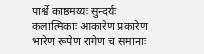पार्श्वे काष्ठमय्यः सुन्दर्यः कलात्मिकाः आकारेण प्रकारेण भारेण रूपेण रागेण च समानाः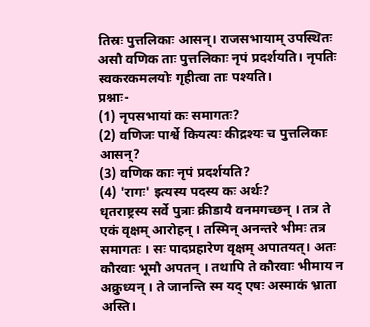तिस्रः पुत्तलिकाः आसन्। राजसभायाम् उपस्थितः असौ वणिक ताः पुत्तलिकाः नृपं प्रदर्शयति। नृपतिः स्वकरकमलयोः गृहीत्वा ताः पश्यति।
प्रश्नाः-
(1) नृपसभायां कः समागतः?
(2) वणिजः पार्श्वे कियत्यः कीद्रश्यः च पुत्तलिकाः आसन्?
(3) वणिक काः नृपं प्रदर्शयति?
(4) 'रागः' इत्यस्य पदस्य कः अर्थः?
धृतराष्ट्रस्य सर्वे पुत्राः क्रीडायै वनमगच्छन् । तत्र ते एकं वृक्षम् आरोहन् । तस्मिन् अनन्तरे भीमः तत्र समागतः । सः पादप्रहारेण वृक्षम् अपातयत्। अतः कौरवाः भूमौ अपतन् । तथापि ते कौरवाः भीमाय न अक्रुध्यन् । ते जानन्ति स्म यद् एषः अस्माकं भ्राता अस्ति।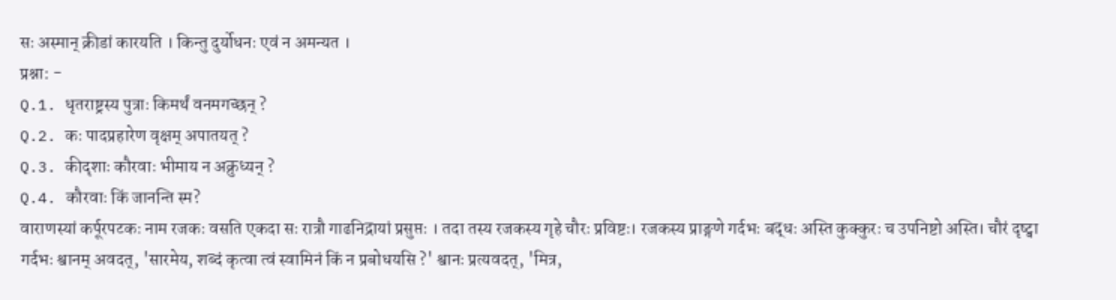सः अस्मान् क्रीडां कारयति । किन्तु दुर्योधनः एवं न अमन्यत ।
प्रश्ना: -
Q.1. धृतराष्ट्रस्य पुत्राः किमर्थं वनमगच्छन् ?
Q.2. कः पादप्रहारेण वृक्षम् अपातयत् ?
Q.3. कीदृशाः कौरवाः भीमाय न अक्रुध्यन् ?
Q.4. कौरवाः किं जानन्ति स्म?
वाराणस्यां कर्पूरपटकः नाम रजकः वसति एकदा सः रात्रौ गाढनिद्रायां प्रसुप्तः । तदा तस्य रजकस्य गृहे चौरः प्रविष्टः। रजकस्य प्राङ्गणे गर्दभः बद्धः अस्ति कुक्कुरः च उपनिष्टो अस्ति। चौरं दृष्ट्वा गर्दभः श्वानम् अवदत्, 'सारमेय, शब्दं कृत्वा त्वं स्वामिनं किं न प्रबोधयसि ?' श्वानः प्रत्यवदत्, 'मित्र,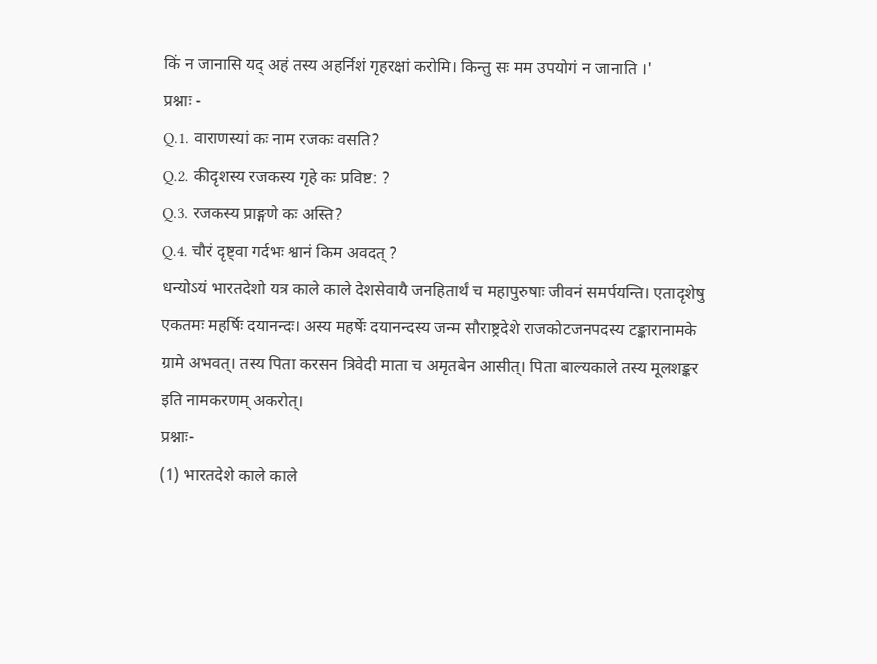किं न जानासि यद् अहं तस्य अहर्निशं गृहरक्षां करोमि। किन्तु सः मम उपयोगं न जानाति ।'
प्रश्नाः -
Q.1. वाराणस्यां कः नाम रजकः वसति?
Q.2. कीदृशस्य रजकस्य गृहे कः प्रविष्ट: ?
Q.3. रजकस्य प्राङ्गणे कः अस्ति?
Q.4. चौरं दृष्ट्वा गर्दभः श्वानं किम अवदत् ?
धन्योऽयं भारतदेशो यत्र काले काले देशसेवायै जनहितार्थं च महापुरुषाः जीवनं समर्पयन्ति। एतादृशेषु एकतमः महर्षिः दयानन्दः। अस्य महर्षेः दयानन्दस्य जन्म सौराष्ट्रदेशे राजकोटजनपदस्य टङ्कारानामके ग्रामे अभवत्। तस्य पिता करसन त्रिवेदी माता च अमृतबेन आसीत्। पिता बाल्यकाले तस्य मूलशङ्कर इति नामकरणम् अकरोत्।
प्रश्नाः-
(1) भारतदेशे काले काले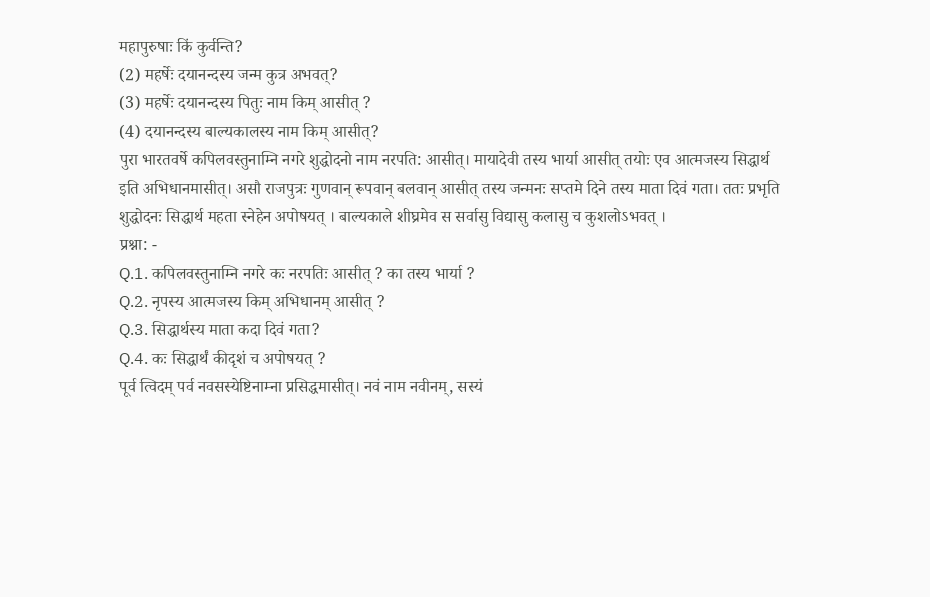महापुरुषाः किं कुर्वन्ति?
(2) महर्षेः दयानन्दस्य जन्म कुत्र अभवत्?
(3) महर्षेः दयानन्दस्य पितुः नाम किम् आसीत् ?
(4) दयानन्दस्य बाल्यकालस्य नाम किम् आसीत्?
पुरा भारतवर्षे कपिलवस्तुनाम्नि नगरे शुद्धोदनो नाम नरपति: आसीत्। मायादेवी तस्य भार्या आसीत् तयोः एव आत्मजस्य सिद्धार्थ इति अभिधानमासीत्। असौ राजपुत्रः गुणवान् रूपवान् बलवान् आसीत् तस्य जन्मनः सप्तमे दिने तस्य माता दिवं गता। ततः प्रभृति शुद्धोदनः सिद्धार्थ महता स्नेहेन अपोषयत् । बाल्यकाले शीघ्रमेव स सर्वासु विद्यासु कलासु च कुशलोऽभवत् ।
प्रश्ना: -
Q.1. कपिलवस्तुनाम्नि नगरे कः नरपतिः आसीत् ? का तस्य भार्या ?
Q.2. नृपस्य आत्मजस्य किम् अभिधानम् आसीत् ?
Q.3. सिद्धार्थस्य माता कदा दिवं गता?
Q.4. कः सिद्धार्थं कीदृशं च अपोषयत् ?
पूर्व त्विदम् पर्व नवसस्येष्टिनाम्ना प्रसिद्धमासीत्। नवं नाम नवीनम्, सस्यं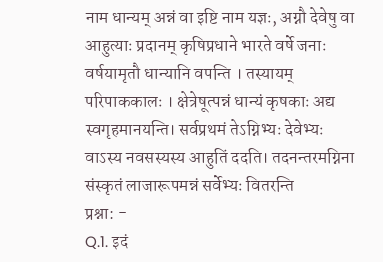नाम धान्यम् अन्नं वा इष्टि नाम यज्ञः, अग्नौ देवेषु वा आहुत्याः प्रदानम् कृषिप्रधाने भारते वर्षे जनाः वर्षयामृतौ धान्यानि वपन्ति । तस्यायम् परिपाककालः । क्षेत्रेषूत्पन्नं धान्यं कृषकाः अद्य स्वगृहमानयन्ति। सर्वप्रथमं तेऽग्निभ्यः देवेभ्यः वाऽस्य नवसस्यस्य आहुतिं ददति। तदनन्तरमग्निना संस्कृतं लाजारूपमन्नं सर्वेभ्यः वितरन्ति
प्रश्ना: -
Q.1. इदं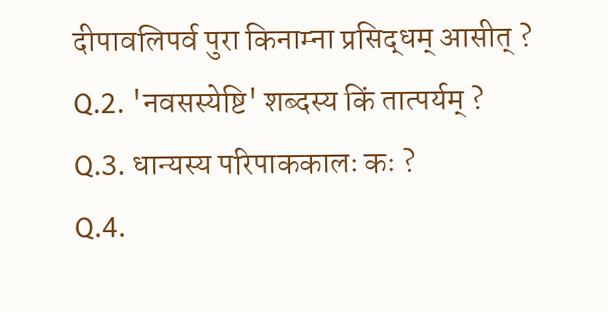दीपावलिपर्व पुरा किनाम्ना प्रसिद्धम् आसीत् ?
Q.2. 'नवसस्येष्टि' शब्दस्य किं तात्पर्यम् ?
Q.3. धान्यस्य परिपाककालः कः ?
Q.4.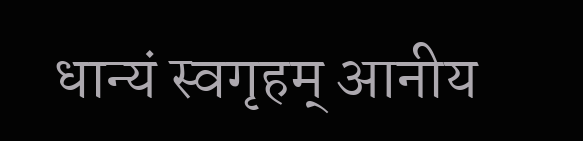धान्यं स्वगृहम् आनीय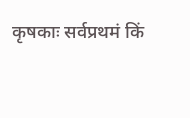कृषकाः सर्वप्रथमं किं